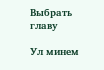Выбрать главу

Ул минем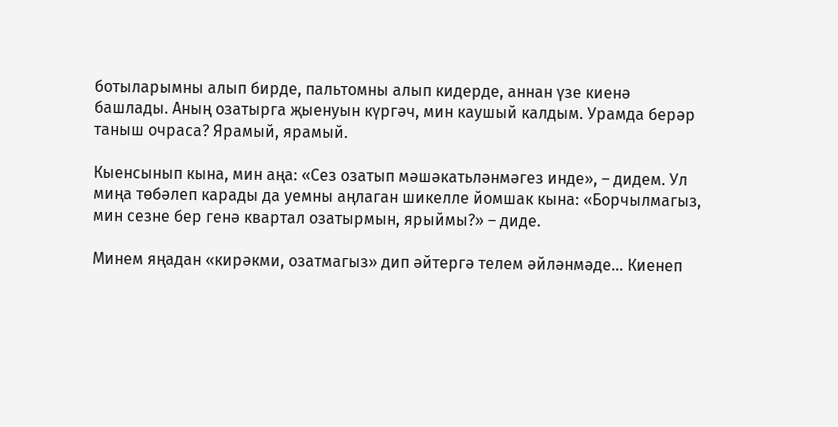ботыларымны алып бирде, пальтомны алып кидерде, аннан үзе киенә башлады. Аның озатырга җыенуын күргәч, мин каушый калдым. Урамда берәр таныш очраса? Ярамый, ярамый.

Кыенсынып кына, мин аңа: «Сез озатып мәшәкатьләнмәгез инде», – дидем. Ул миңа төбәлеп карады да уемны аңлаган шикелле йомшак кына: «Борчылмагыз, мин сезне бер генә квартал озатырмын, ярыймы?» – диде.

Минем яңадан «кирәкми, озатмагыз» дип әйтергә телем әйләнмәде… Киенеп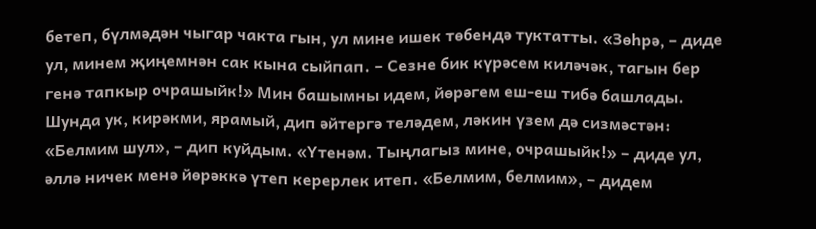бетеп, бүлмәдән чыгар чакта гын, ул мине ишек төбендә туктатты. «Зөһрә, – диде ул, минем җиңемнән сак кына сыйпап. – Сезне бик күрәсем киләчәк, тагын бер генә тапкыр очрашыйк!» Мин башымны идем, йөрәгем еш-еш тибә башлады. Шунда ук, кирәкми, ярамый, дип әйтергә теләдем, ләкин үзем дә сизмәстән: «Белмим шул», – дип куйдым. «Үтенәм. Тыңлагыз мине, очрашыйк!» – диде ул, әллә ничек менә йөрәккә үтеп керерлек итеп. «Белмим, белмим», – дидем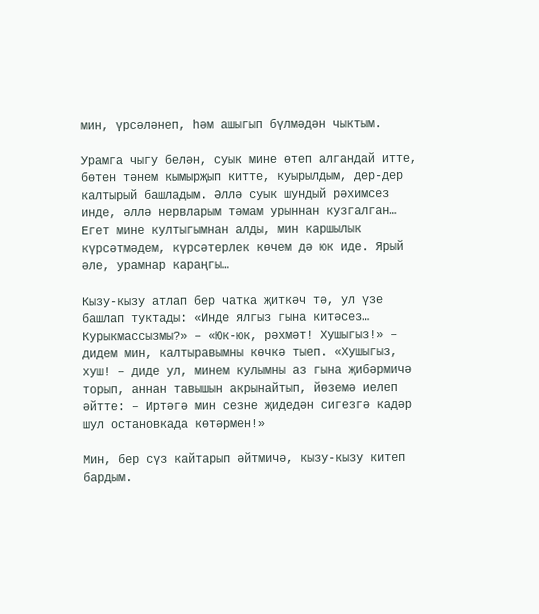мин, үрсәләнеп, һәм ашыгып бүлмәдән чыктым.

Урамга чыгу белән, суык мине өтеп алгандай итте, бөтен тәнем кымырҗып китте, куырылдым, дер-дер калтырый башладым. Әллә суык шундый рәхимсез инде, әллә нервларым тәмам урыннан кузгалган… Егет мине култыгымнан алды, мин каршылык күрсәтмәдем, күрсәтерлек көчем дә юк иде. Ярый әле, урамнар караңгы…

Кызу-кызу атлап бер чатка җиткәч тә, ул үзе башлап туктады: «Инде ялгыз гына китәсез… Курыкмассызмы?» – «Юк-юк, рәхмәт! Хушыгыз!» – дидем мин, калтыравымны көчкә тыеп. «Хушыгыз, хуш! – диде ул, минем кулымны аз гына җибәрмичә торып, аннан тавышын акрынайтып, йөземә иелеп әйтте: – Иртәгә мин сезне җидедән сигезгә кадәр шул остановкада көтәрмен!»

Мин, бер сүз кайтарып әйтмичә, кызу-кызу китеп бардым.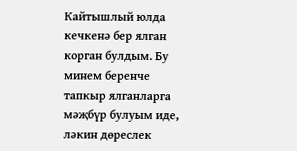Кайтышлый юлда кечкенә бер ялган корган булдым. Бу минем беренче тапкыр ялганларга мәҗбүр булуым иде, ләкин дөреслек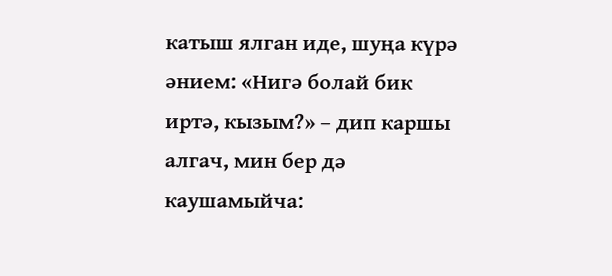катыш ялган иде, шуңа күрә әнием: «Нигә болай бик иртә, кызым?» – дип каршы алгач, мин бер дә каушамыйча: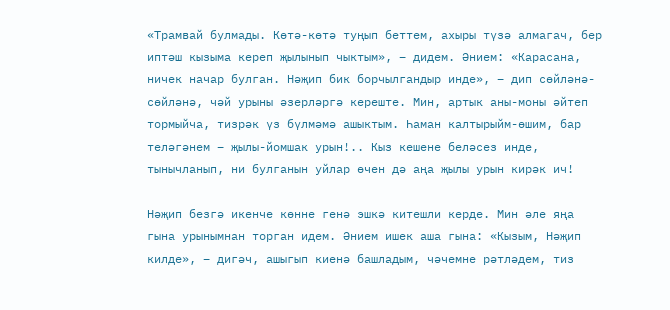«Трамвай булмады. Көтә-көтә туңып беттем, ахыры түзә алмагач, бер иптәш кызыма кереп җылынып чыктым», – дидем. Әнием: «Карасана, ничек начар булган. Нәҗип бик борчылгандыр инде», – дип сөйләнә-сөйләнә, чәй урыны әзерләргә кереште. Мин, артык аны-моны әйтеп тормыйча, тизрәк үз бүлмәмә ашыктым. Һаман калтырыйм-өшим, бар теләгәнем – җылы-йомшак урын!.. Кыз кешене беләсез инде, тынычланып, ни булганын уйлар өчен дә аңа җылы урын кирәк ич!

Нәҗип безгә икенче көнне генә эшкә китешли керде. Мин әле яңа гына урынымнан торган идем. Әнием ишек аша гына: «Кызым, Нәҗип килде», – дигәч, ашыгып киенә башладым, чәчемне рәтләдем, тиз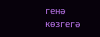генә көзгегә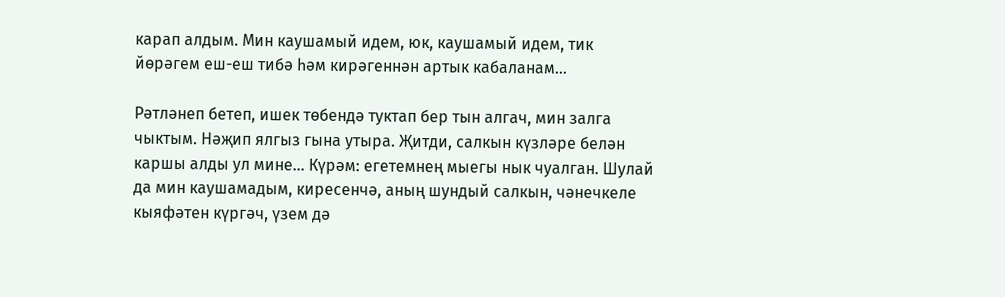карап алдым. Мин каушамый идем, юк, каушамый идем, тик йөрәгем еш-еш тибә һәм кирәгеннән артык кабаланам…

Рәтләнеп бетеп, ишек төбендә туктап бер тын алгач, мин залга чыктым. Нәҗип ялгыз гына утыра. Җитди, салкын күзләре белән каршы алды ул мине… Күрәм: егетемнең мыегы нык чуалган. Шулай да мин каушамадым, киресенчә, аның шундый салкын, чәнечкеле кыяфәтен күргәч, үзем дә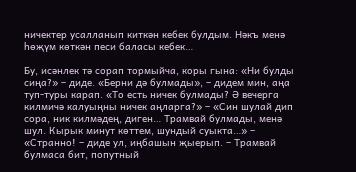ничектер усалланып киткән кебек булдым. Нәкъ менә һөҗүм көткән песи баласы кебек…

Бу, исәнлек тә сорап тормыйча, коры гына: «Ни булды сиңа?» – диде. «Берни дә булмады», – дидем мин, аңа туп-туры карап. «То есть ничек булмады? Ә вечерга килмичә калуыңны ничек аңларга?» – «Син шулай дип сора, ник килмәдең, диген… Трамвай булмады, менә шул. Кырык минут көттем, шундый суыкта…» – «Странно! – диде ул, иңбашын җыерып. – Трамвай булмаса бит, попутный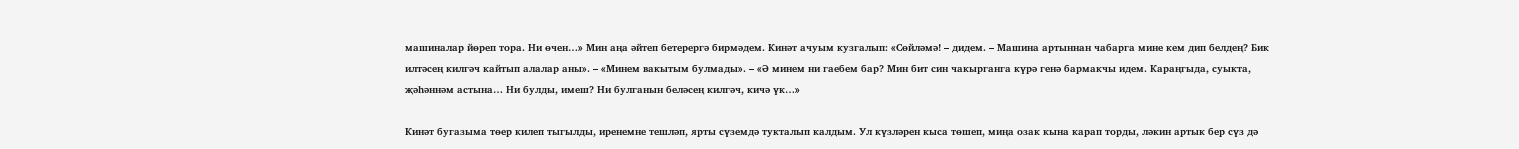машиналар йөреп тора. Ни өчен…» Мин аңа әйтеп бетерергә бирмәдем. Кинәт ачуым кузгалып: «Сөйләмә! – дидем. – Машина артыннан чабарга мине кем дип белдең? Бик илтәсең килгәч кайтып алалар аны». – «Минем вакытым булмады». – «Ә минем ни гаебем бар? Мин бит син чакырганга күрә генә бармакчы идем. Караңгыда, суыкта, җәһәннәм астына… Ни булды, имеш? Ни булганын беләсең килгәч, кичә үк…»

Кинәт бугазыма төер килеп тыгылды, иренемне тешләп, ярты сүземдә тукталып калдым. Ул күзләрен кыса төшеп, миңа озак кына карап торды, ләкин артык бер сүз дә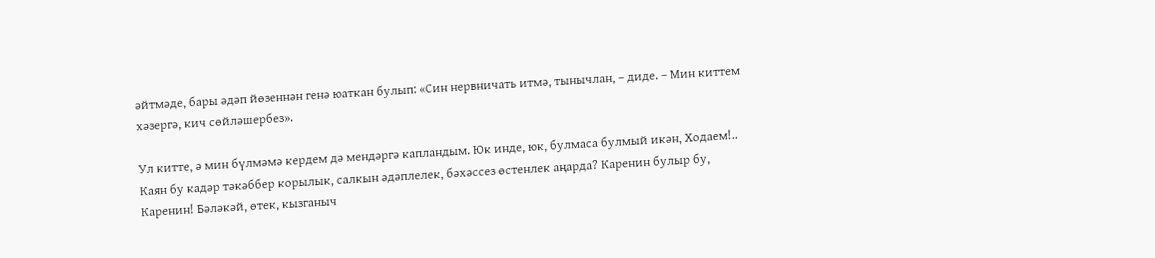әйтмәде, бары әдәп йөзеннән генә юаткан булып: «Син нервничать итмә, тынычлан, – диде. – Мин киттем хәзергә, кич сөйләшербез».

Ул китте, ә мин бүлмәмә кердем дә мендәргә капландым. Юк инде, юк, булмаса булмый икән, Ходаем!.. Каян бу кадәр тәкәббер корылык, салкын әдәплелек, бәхәссез өстенлек аңарда? Каренин булыр бу, Каренин! Бәләкәй, өтек, кызганыч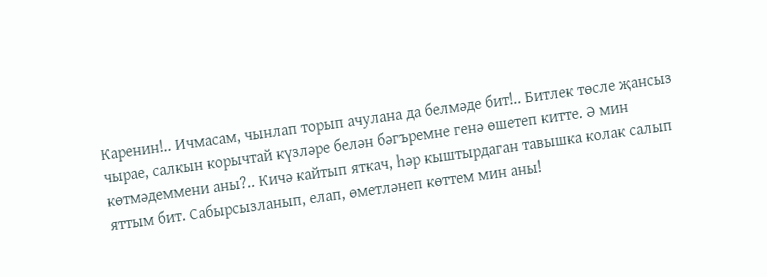Каренин!.. Ичмасам, чынлап торып ачулана да белмәде бит!.. Битлек төсле җансыз чырае, салкын корычтай күзләре белән бәгъремне генә өшетеп китте. Ә мин көтмәдеммени аны?.. Кичә кайтып яткач, һәр кыштырдаган тавышка колак салып яттым бит. Сабырсызланып, елап, өметләнеп көттем мин аны!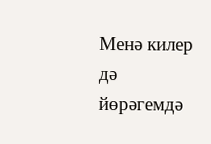Менә килер дә йөрәгемдә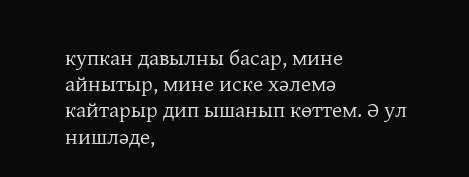купкан давылны басар, мине айнытыр, мине иске хәлемә кайтарыр дип ышанып көттем. Ә ул нишләде,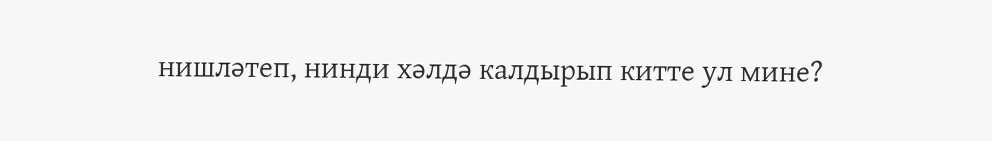нишләтеп, нинди хәлдә калдырып китте ул мине?